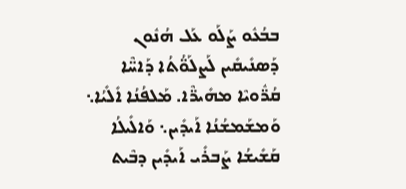ܒܒܳܥܽܘ ܨܰܠܰܘ ܥܰܠ ܗܳܢܽܘܢ ܕܰܣܢܺܝܩܺܝܢ ܠܰܨܠܰܘ̈ܳܬܳܐ ܕܰܐܚ̈ܶܐ ܩܳܪ̈ܽܘܝܶܐ ܡܗܺܝܪ̈ܶܐ. ܡܰܠܦܳܢܳܐ ܐܺܠܺܝܳܐ܆ ܘܰܡܫܰܡܫܳܢܳܐ ܐܰܝܕܺܝܢ܆ ܘܰܐܠܺܝܠܳܐ ܩܰܫܺܝܫܳܐ ܨܰܒܪܺܝ ܐܰܝܕܺܝܢ ܕܒܶܝܬ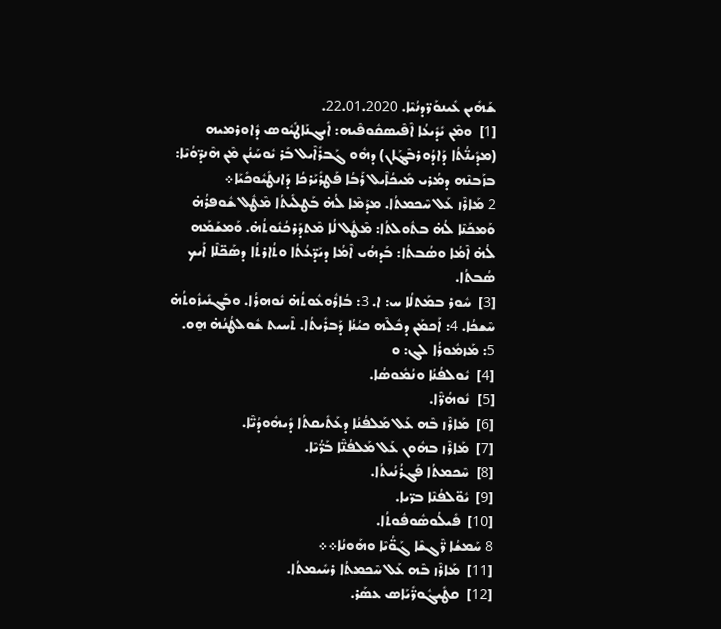ܫܰܗܺܝܢ ܥܺܝܢܘܰܪ̈ܕܢܳܝܶܐ. 22.01.2020.
[1]  ܘܡܶܢ ܝܺܕܺܝܥܳܐ ܐܶܦܶܝܣܩܽܘܦܶܝܗ: ܐܺܝܓܢܰܐܛܺܝܽܘܣ ܕܽܐܘܪܡܝܗ (ܡܕܺܝܢ̈ܳܬܳܐ ܕܰܐܕܳܘܪܒܶܔܰܐܢ) ܕܗܽܘ ܓܰܒܪܺܐܶܝܠ ܒܰܪ ܝܽܘܚܰܢܳܢ ܡܶܢ ܗܶܢܕ̈ܘܳܝܶܐ: ܒܙܰܒܢܶܗ ܕܡܳܪܝ ܡܺܝܟܳܐܶܝܠ ܪܰܒܳܐ ܦܰܛܪܺܝܰܪܟܳܐ ܕܰܐܢܛܺܝܽܘܟܺܝܰܐ܀
2 ܡܰܐܪܶܙ ܥܰܠ ܚܶܟܡܬܳܐ. ܡܕܰܡܶܐ ܠܳܗ̇ ܒܰܛܠܺܝܬܳܐ ܡܶܛܽܠ ܫܽܘܦܪܳܗ̇ ܘܰܡܟܰܢܶܐ ܠܳܗ̇ ܒܬܽܘܠܬܳܐ: ܡܶܛܽܠ ܠܳܐ ܡܶܬܕܰܪܟܳܢܽܘܬܳܗ̇. ܘܰܡܫܰܡܰܗ ܠܳܗ̇ ܐܶܡܳܐ ܘܣܳܒܬܳܐ: ܒܰܕܗܳܝ ܐܶܡܳܐ ܕܝܰܕ̈ܥܳܬܳܐ ܘܬܳܐܪܬܳܐ ܕܣܰܟ̈ܠܶܐ ܐܰܝܟ ܣܳܒܬܳܐ.
[3]  ܚܽܘܪ ܒܡܰܬܠܳܐ ܚ: ܐ. 3: ܒܳܐܪܽܘܥܽܘܬܳܗ̇ ܢܽܘܗܪܳܐ. ܘܒܰܓܢܺܝܙܽܘܬܳܗ̇ ܚܶܫܟܳܐ. 4: ܐܰܟܡܰܢ ܕܟܽܠܶܗ ܟܝܳܢܳܐ ܕܰܒܪܺܝܬܳܐ. ܬܶܚܝܬ ܫܽܘܠܛܳܢܳܗ̇ ܗ̱ܘ. 5: ܡܰܙܡܽܘܪܳܐ ܠܓ: ܘ
[4]  ܝܽܘܠܦܳܢܳܐ ܘܢܳܡܽܘܣܳܐ.
[5]  ܢܽܘܗܳܪ̈ܶܐ.
[6]  ܡܰܐܪܶܙ ܒܶܗ ܥܰܠ ܡܰܠܦܳܢܳܐ ܕܥܰܬܺܝܩܬܳܐ ܕܺܝܗܽܘܕܳܝ̈ܶܐ.
[7]  ܡܰܐܪܶܙ ܒܗܽܘܢ ܥܰܠ ܡܰܠܦܳܢ̈ܶܐ ܒܰܪ̈ܳܝܶܐ.
[8]  ܚܶܟܡܬܳܐ ܦܰܓܪܳܢܳܝܬܳܐ.
[9]  ܝܽܘ̈ܠܦܳܢܶܐ ܒܪ̈ܝܐ.
[10]  ܦܺܝܠܳܘܣܽܘܦܽܘܬܳܐ.
8 ܚܰܡܫܳܐ ܪ̈ܶܓܫܶܐ ܓܰܘ̈ܳܝܶܐ ܘܗܰܘܢܳܐ܀܀
[11]  ܡܰܐܪܶܙ ܒܶܗ ܥܰܠ ܚܶܟܡܬܳܐ ܪܚܺܝܡܬܳܐ.
[12]  ܩܛܺܝܓܽܘܪ̈ܺܝܰܐܣ ܥܣܰܪ.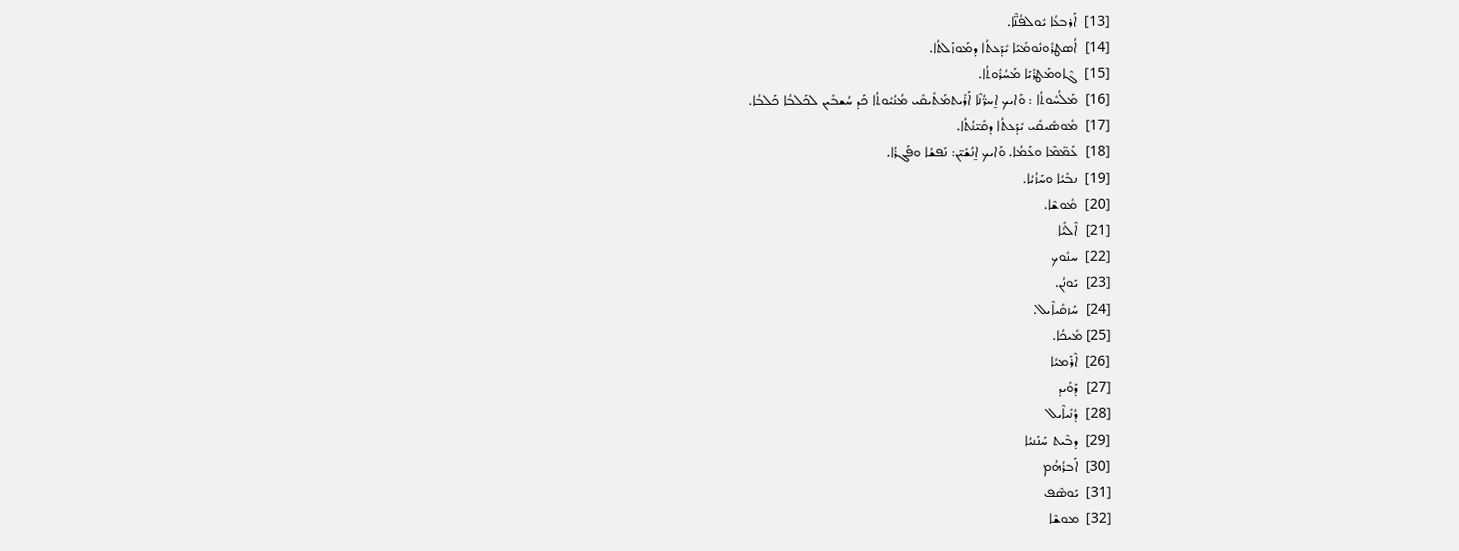[13]  ܐܰܪܒܥܳܐ ܝܽܘܠܦܳܢ̈ܶܐ.
[14]  ܐܳܣܛܪܽܘܢܽܘܡܺܝܰܐ ܝܺܕܰܥܬܳܐ ܕܡܰܘܙܰܠܬܳܐ.
[15]  ܓܶܐܘܡܰܛܪܺܝܰܐ ܡܰܚܳܪܽܘܬܳܐ.
[16]  ܡܰܠܳܚܽܘܬܳܐ : ܘܰܐܝܟ ܐ̱ܚܪ̈ܳܢܶܐ ܐܰܪܺܝܬܡܰܬܺܝܩܺܝ ܡܳܢܳܝܽܘܬܳܐ ܟܰܕ ܚܳܫܒܺܝܢ ܠܟܰܠܒܳܐ ܟܰܠܒܳܐ.
[17]  ܡܽܘܣܺܝܩܺܝ ܝܺܕܰܥܬܳܐ ܕܩܺܝ̈ܢܳܬܳܐ.
[18]  ܥܰܡ̈ܡܶܐ ܘܥܰܡܳܐ. ܘܰܐܝܟ ܐ̱ܢܳܫܺܝ̈ܢ: ܢܰܦܫܳܐ ܘܦܰܓܪܳܐ.
[19]  ܢܒܺܝܳܐ ܘܚܰܙܳܝܳܐ.
[20]  ܡܽܘܫܶܐ.
[21]  ܐܶܠܺܝܳܐ
[22]  ܚܢܽܘܟ
[23]  ܝܰܘܢܳܢ.
[24]  ܚܰܙܩܺܝܐܶܝܠ.
[25] ܡܺܝܟܳܐ.
[26]  ܐܶܪܰܡܝܳܐ
[27]  ܕܰܘܺܝܕ
[28]  ܕܳܢܺܝܐܶܝܠ
[29]  ܕܒܶܝܬ ܚܰܢܰܢܝܳܐ
[30]  ܐܰܒܪܳܗܳܡ
[31]  ܝܰܘܣܶܦ
[32]  ܡܘܫܶܐ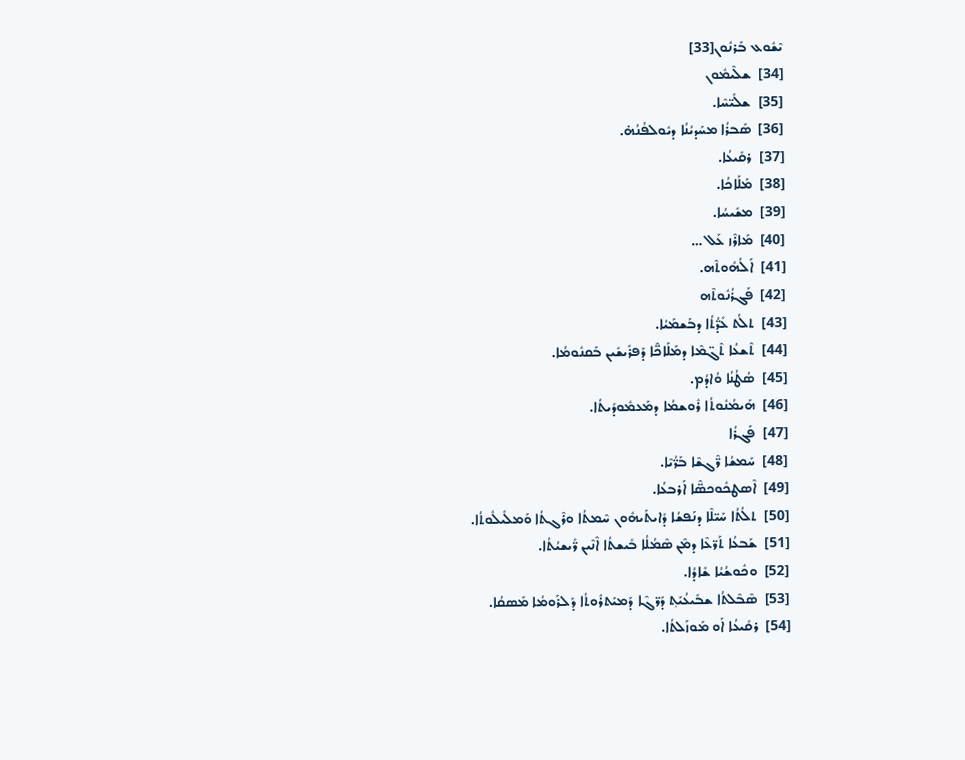ܝܶܫܽܘܥ ܒܰܪܢܽܘܢ[33]
[34]  ܫܠܶܝܡܽܘܢ
[35]  ܫܠܺܝ̈ܚܶܐ.
[36]  ܣܰܒܪܳܐ ܡܚܰܕܝܳܢܳܐ ܕܝܽܘܠܦܳܢܳܗ̇.
[37]  ܪܩܺܝܥܳܐ.
[38]  ܡܰܠܰܐܟܳܐ.
[39]  ܡܫܺܝܚܳܐ.
[40]  ܡܰܐܪܶܙ ܥܰܠ …
[41]  ܐܰܠܳܗܽܘܬܶܗ.
[42]  ܦܰܓܪܳܢܽܘܬܶܗ
[43]  ܬܠܳܬ ܥܺܕ̈ܳܬܳܐ ܕܒܰܫܡܰܝܳܐ.
[44]  ܬܶܫܥܳܐ ܬܶܓ̈ܡܶܐ ܕܡܰܠܰܐܟ̈ܶܐ ܕܰܦܪܺܝܫܺܝܢ ܒܰܩܢܽܘܡܳܐ.
[45]  ܣܳܛܳܢܳܐ ܘܳܐܕܳܡ.
[46]  ܗܰܝܡܳܢܽܘܬܳܐ ܪܽܘܫܡܳܐ ܕܡܰܥܡܽܘܕܺܝܬܳܐ.
[47]  ܦܰܓܪܳܐ
[48]  ܚܰܡܫܳܐ ܪ̈ܶܓܫܶܐ ܒܰܪ̈ܳܝܶܐ.
[49]  ܐܶܣܛܟܽܘܟܣ̈ܶܐ ܐܰܪܒܥܳܐ.
[50]  ܬܠܳܬܳܐ ܚܰܝ̈ܠܶܐ ܕܢܰܦܫܳܐ ܕܺܐܝܬܰܝܗܽܘܢ ܚܶܡܬܳܐ ܘܪܶܓܬܳܐ ܘܰܡܠܺܝܠܽܘܬܳܐ.
[51]  ܫܰܒܥܳܐ ܬܰܪ̈ܥܶܐ ܕܡܶܢ ܣܶܡܳܠܳܐ ܒܺܝܫܬܳܐ ܐܶܢܶܝܢ ܪ̈ܺܝܫܝܳܬܳܐ.
[52]  ܘܟܽܘܫܳܝܳܐ ܫܺܐܕܳܐ.
[53]  ܣܶܒܶܠܬܳܐ ܫܒܺܝܥܳܝܰܬ݂ ܕܰܪ̈ܓܶܐ ܕܰܡܝܰܬܪܽܘܬܳܐ ܕܰܠܪܰܘܡܳܐ ܡܰܣܩܳܐ.
[54]  ܪܩܺܝܥܳܐ ܐܰܘ ܡܰܘܙܰܠܬܳܐ.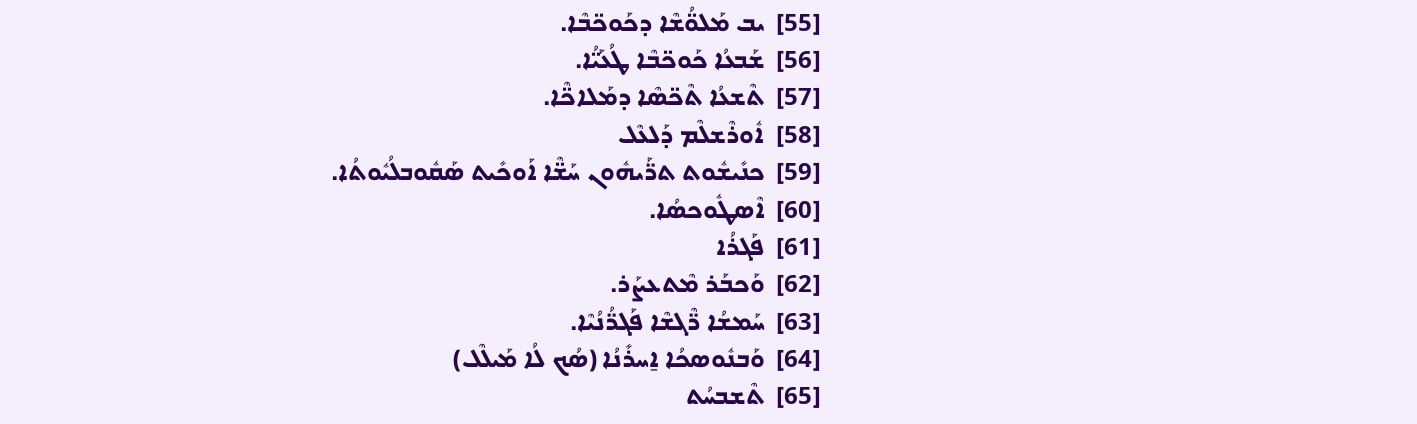[55]  ܝܒ ܡܰܠܘ̈ܳܫܶܐ ܕܟܰܘܟ̈ܒܶܐ.
[56]  ܫܰܒܥܳܐ ܟܰܘܟ̈ܒܶܐ ܛܳܥܰܝ̈ܳܐ.
[57]  ܬܶܫܥܳܐ ܬܶܟ̈ܣܶܐ ܕܡܰܠܐܟ̈ܶܐ.
[58]  ܐܽܘܪܶܫܠܶܡ ܕܰܠܥܶܠ
[59]  ܟܢܺܝܫܽܘܬ ܬܪ̈ܰܝܗܽܘܢ ܚܰܫ̈ܶܐ ܐܰܘܟܺܝܬ ܣܰܩܽܘܒܠܳܝܽܘܬܳܐ.
[60]  ܐܶܣܛܽܘܟܣܳܐ.
[61]  ܦܰܓܪܳܐ
[62]  ܘܰܟܒܰܪ ܡܶܬܥܨܰܪ.
[63]  ܚܰܡܫܳܐ ܪ̈ܶܓܫܶܐ ܦܰܓܪ̈ܳܢܳܝܶܐ.
[64]  ܘܰܒܢܽܘܣܟܳܐ ܐ̱ܚܪܺܢܳܐ (ܣܳܟ ܠܳܐ ܡܰܝܠܶܠ)
[65]  ܬܶܫܒܚܳܬ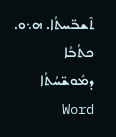ܬܶܫܒ̈ܚܬܳܐ. ܗ܆ܘ.
ܟܬܳܒܳܐ ܕܡܽܘܫ̈ܚܳܬܳܐ Word